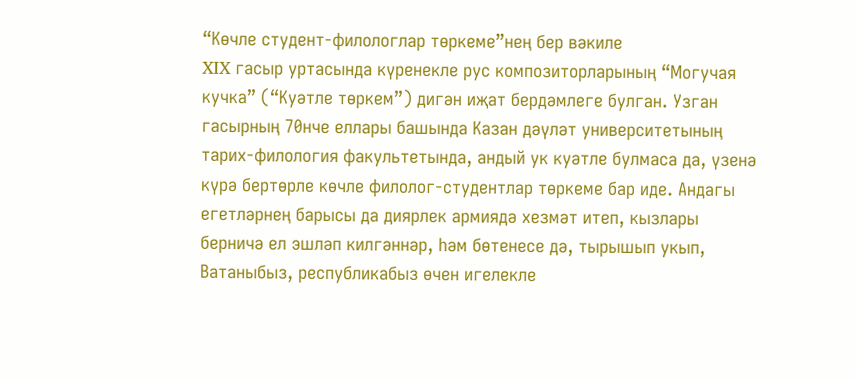“Көчле студент-филологлар төркеме”нең бер вәкиле
XIX гасыр уртасында күренекле рус композиторларының “Могучая кучка” (“Куәтле төркем”) дигән иҗат бердәмлеге булган. Узган гасырның 70нче еллары башында Казан дәүләт университетының тарих-филология факультетында, андый ук куәтле булмаса да, үзенә күрә бертөрле көчле филолог-студентлар төркеме бар иде. Андагы егетләрнең барысы да диярлек армиядә хезмәт итеп, кызлары берничә ел эшләп килгәннәр, һәм бөтенесе дә, тырышып укып, Ватаныбыз, республикабыз өчен игелекле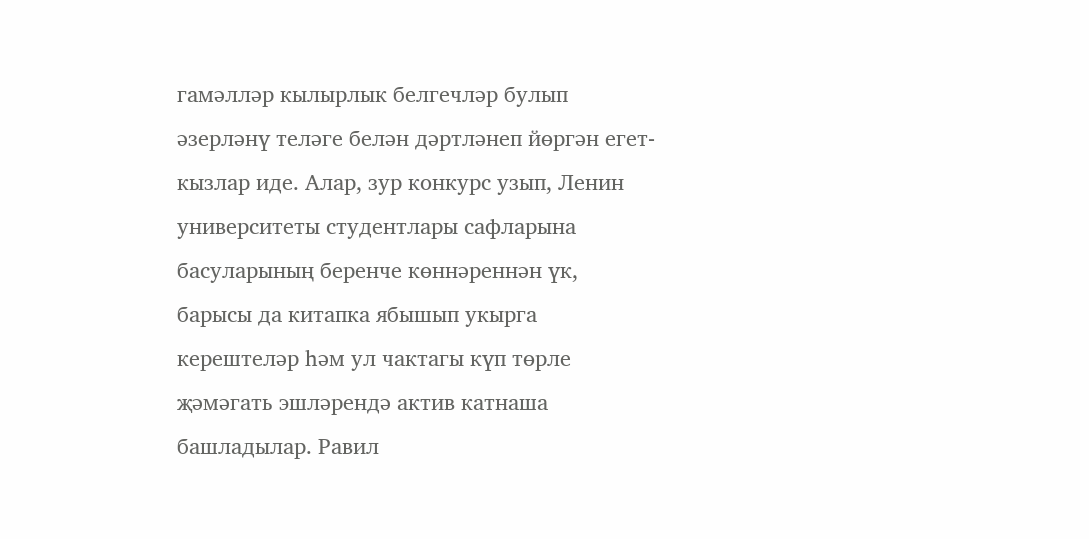гамәлләр кылырлык белгечләр булып әзерләнү теләге белән дәртләнеп йөргән егет-кызлар иде. Алар, зур конкурс узып, Ленин университеты студентлары сафларына басуларының беренче көннәреннән үк, барысы да китапка ябышып укырга керештеләр һәм ул чактагы күп төрле җәмәгать эшләрендә актив катнаша башладылар. Равил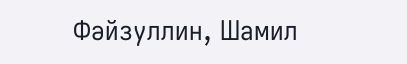Фәйзуллин, Шамил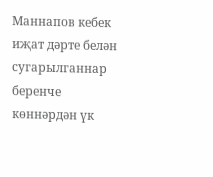Маннапов кебек иҗат дәрте белән сугарылганнар беренче көннәрдән үк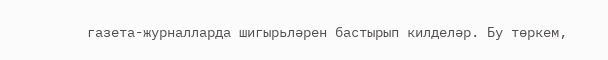газета-журналларда шигырьләрен бастырып килделәр. Бу төркем,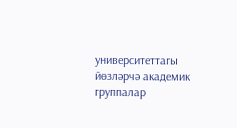университеттагы йөзләрчә академик группалар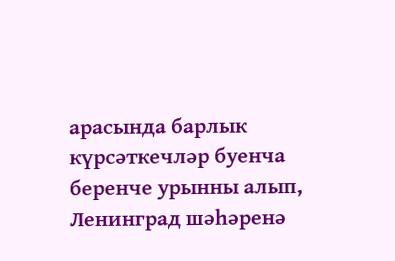арасында барлык күрсәткечләр буенча беренче урынны алып, Ленинград шәһәренә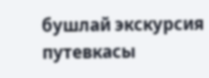бушлай экскурсия путевкасы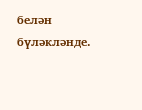белән бүләкләнде.